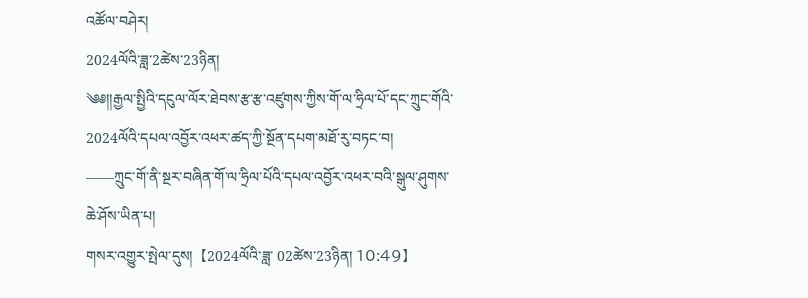འཚོལ་བཤེར།
2024ལོའི་ཟླ་2ཚེས་23ཉིན།
༄༅།།རྒྱལ་སྤྱིའི་དངུལ་ལོར་ཐེབས་རྩ་རྩ་འཛུགས་ཀྱིས་གོ་ལ་ཧྲིལ་པོ་དང་ཀྲུང་གོའི་2024ལོའི་དཔལ་འབྱོར་འཕར་ཚད་ཀྱི་སྔོན་དཔག་མཐོ་རུ་བཏང་བ།
——ཀྲུང་གོ་ནི་སྔར་བཞིན་གོ་ལ་ཧྲིལ་པོའི་དཔལ་འབྱོར་འཕར་བའི་སྒུལ་ཤུགས་ཆེ་ཤོས་ཡིན་པ།
གསར་འགྱུར་སྤེལ་དུས།  【2024ལོའི་ཟླ་ 02ཚེས་23ཉིན། 10:49】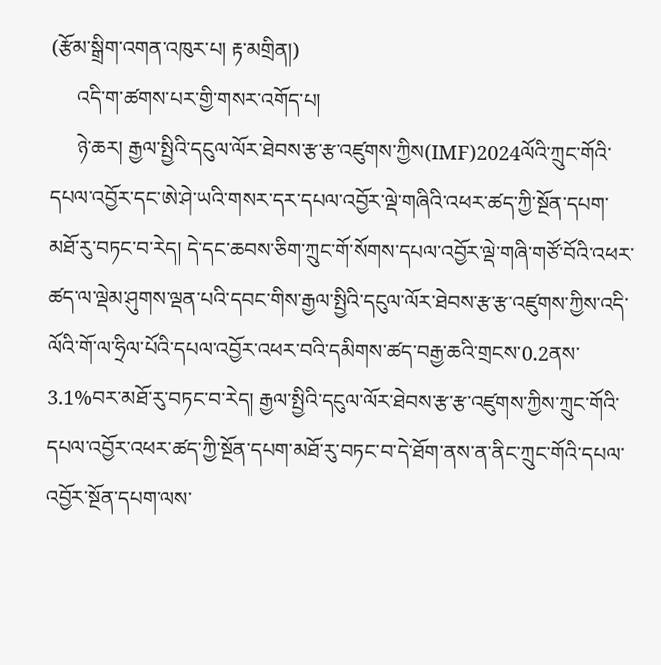(རྩོམ་སྒྲིག་འགན་འཁུར་པ། རྟ་མགྲིན།)
     འདི་ག་ཚགས་པར་གྱི་གསར་འགོད་པ།
     ཉེ་ཆར། རྒྱལ་སྤྱིའི་དངུལ་ལོར་ཐེབས་རྩ་རྩ་འཛུགས་ཀྱིས(IMF)2024ལོའི་ཀྲུང་གོའི་དཔལ་འབྱོར་དང་ཨེ་ཤེ་ཡའི་གསར་དར་དཔལ་འབྱོར་ལྡེ་གཞིའི་འཕར་ཚད་ཀྱི་སྔོན་དཔག་མཐོ་རུ་བཏང་བ་རེད། དེ་དང་ཆབས་ཅིག་ཀྲུང་གོ་སོགས་དཔལ་འབྱོར་ལྡེ་གཞི་གཙོ་བོའི་འཕར་ཚད་ལ་ལྡེམ་ཤུགས་ལྡན་པའི་དབང་གིས་རྒྱལ་སྤྱིའི་དངུལ་ལོར་ཐེབས་རྩ་རྩ་འཛུགས་ཀྱིས་འདི་ལོའི་གོ་ལ་ཧྲིལ་པོའི་དཔལ་འབྱོར་འཕར་བའི་དམིགས་ཚད་བརྒྱ་ཆའི་གྲངས་0.2ནས་3.1%བར་མཐོ་རུ་བཏང་བ་རེད། རྒྱལ་སྤྱིའི་དངུལ་ལོར་ཐེབས་རྩ་རྩ་འཛུགས་ཀྱིས་ཀྲུང་གོའི་དཔལ་འབྱོར་འཕར་ཚད་ཀྱི་སྔོན་དཔག་མཐོ་རུ་བཏང་བ་དེ་ཐོག་ནས་ན་ནིང་ཀྲུང་གོའི་དཔལ་འབྱོར་སྔོན་དཔག་ལས་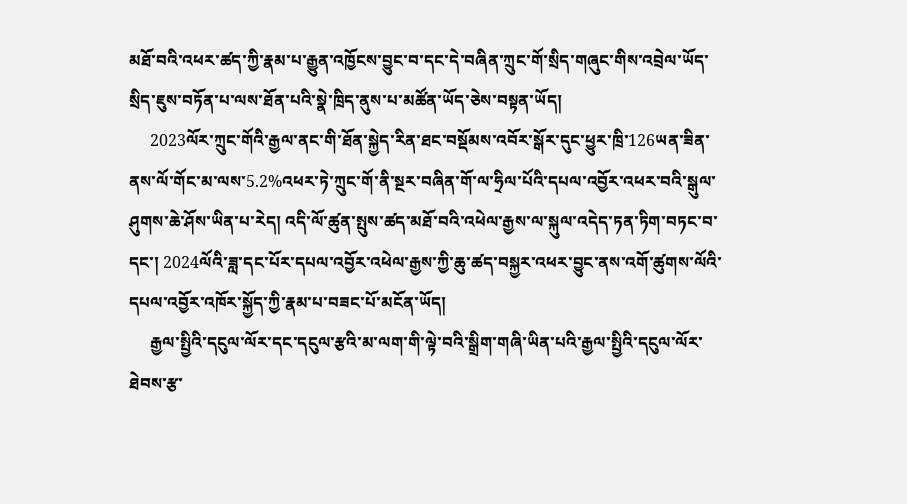མཐོ་བའི་འཕར་ཚད་ཀྱི་རྣམ་པ་རྒྱུན་འཁྱོངས་བྱུང་བ་དང་དེ་བཞིན་ཀྲུང་གོ་སྲིད་གཞུང་གིས་འབྲེལ་ཡོད་སྲིད་ཇུས་བཏོན་པ་ལས་ཐོན་པའི་སྣེ་ཁྲིད་ནུས་པ་མཚོན་ཡོད་ཅེས་བསྟན་ཡོད།
     2023ལོར་ཀྲུང་གོའི་རྒྱལ་ནང་གི་ཐོན་སྐྱེད་རིན་ཐང་བསྡོམས་འབོར་སྒོར་དུང་ཕྱུར་ཁྲི་126ཡན་ཟིན་ནས་ལོ་གོང་མ་ལས་5.2%འཕར་ཏེ་ཀྲུང་གོ་ནི་སྔར་བཞིན་གོ་ལ་ཧྲིལ་པོའི་དཔལ་འབྱོར་འཕར་བའི་སྒུལ་ཤུགས་ཆེ་ཤོས་ཡིན་པ་རེད། འདི་ལོ་ཚུན་སྤུས་ཚད་མཐོ་བའི་འཕེལ་རྒྱས་ལ་སྐུལ་འདེད་ཏན་ཏིག་བཏང་བ་དང་། 2024ལོའི་ཟླ་དང་པོར་དཔལ་འབྱོར་འཕེལ་རྒྱས་ཀྱི་ཆུ་ཚད་བསྐྱར་འཕར་བྱུང་ནས་འགོ་ཚུགས་ལོའི་དཔལ་འབྱོར་འཁོར་སྐྱོད་ཀྱི་རྣམ་པ་བཟང་པོ་མངོན་ཡོད།
     རྒྱལ་སྤྱིའི་དངུལ་ལོར་དང་དངུལ་རྩའི་མ་ལག་གི་ལྟེ་བའི་སྒྲིག་གཞི་ཡིན་པའི་རྒྱལ་སྤྱིའི་དངུལ་ལོར་ཐེབས་རྩ་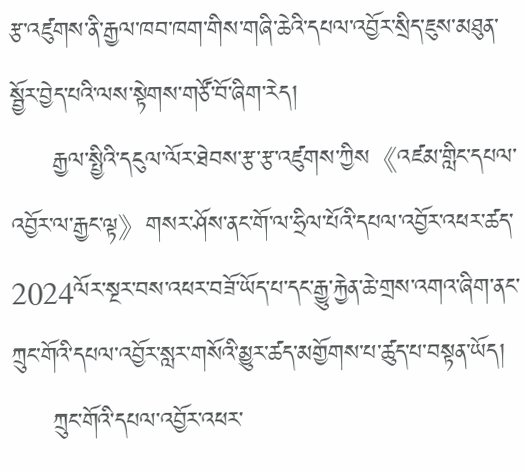རྩ་འཛུགས་ནི་རྒྱལ་ཁབ་ཁག་གིས་གཞི་ཆེའི་དཔལ་འབྱོར་སྲིད་ཇུས་མཐུན་སྦྱོར་བྱེད་པའི་ལས་སྟེགས་གཙོ་བོ་ཞིག་རེད།
     རྒྱལ་སྤྱིའི་དངུལ་ལོར་ཐེབས་རྩ་རྩ་འཛུགས་ཀྱིས《འཛམ་གླིང་དཔལ་འབྱོར་ལ་རྒྱང་ལྟ》གསར་ཤོས་ནང་གོ་ལ་ཧྲིལ་པོའི་དཔལ་འབྱོར་འཕར་ཚད་2024ལོར་སྔར་བས་འཕར་བཟོ་ཡོད་པ་དང་རྒྱུ་རྐྱེན་ཆེ་གྲས་འགའ་ཞིག་ནང་ཀྲུང་གོའི་དཔལ་འབྱོར་སླར་གསོའི་མྱུར་ཚད་མགྱོགས་པ་ཚུད་པ་བསྟན་ཡོད།
     ཀྲུང་གོའི་དཔལ་འབྱོར་འཕར་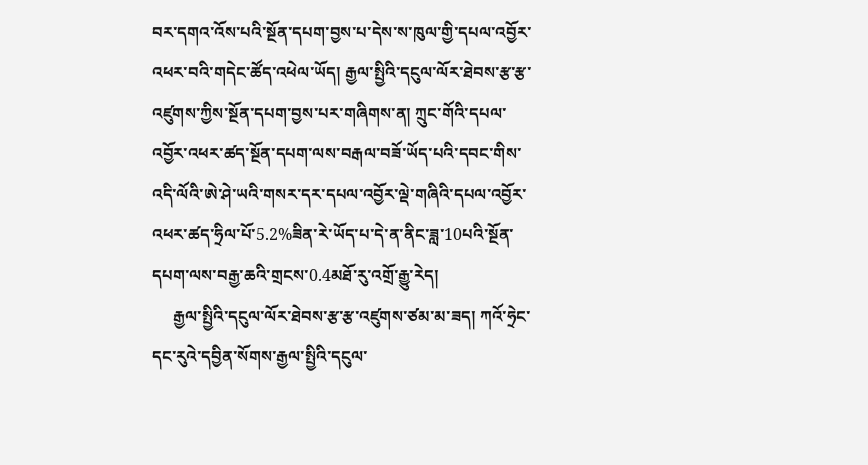བར་དགའ་འོས་པའི་སྔོན་དཔག་བྱས་པ་དེས་ས་ཁུལ་གྱི་དཔལ་འབྱོར་འཕར་བའི་གདེང་ཚོད་འཕེལ་ཡོད། རྒྱལ་སྤྱིའི་དངུལ་ལོར་ཐེབས་རྩ་རྩ་འཛུགས་ཀྱིས་སྔོན་དཔག་བྱས་པར་གཞིགས་ན། ཀྲུང་གོའི་དཔལ་འབྱོར་འཕར་ཚད་སྔོན་དཔག་ལས་བརྒལ་བཟོ་ཡོད་པའི་དབང་གིས་འདི་ལོའི་ཨེ་ཤེ་ཡའི་གསར་དར་དཔལ་འབྱོར་ལྡེ་གཞིའི་དཔལ་འབྱོར་འཕར་ཚད་ཧྲིལ་པོ་5.2%ཟིན་རེ་ཡོད་པ་དེ་ན་ནིང་ཟླ་10པའི་སྔོན་དཔག་ལས་བརྒྱ་ཆའི་གྲངས་0.4མཐོ་རུ་འགྲོ་རྒྱུ་རེད།
     རྒྱལ་སྤྱིའི་དངུལ་ལོར་ཐེབས་རྩ་རྩ་འཛུགས་ཙམ་མ་ཟད། ཀའོ་ཧྲེང་དང་རུའེ་དབྱིན་སོགས་རྒྱལ་སྤྱིའི་དངུལ་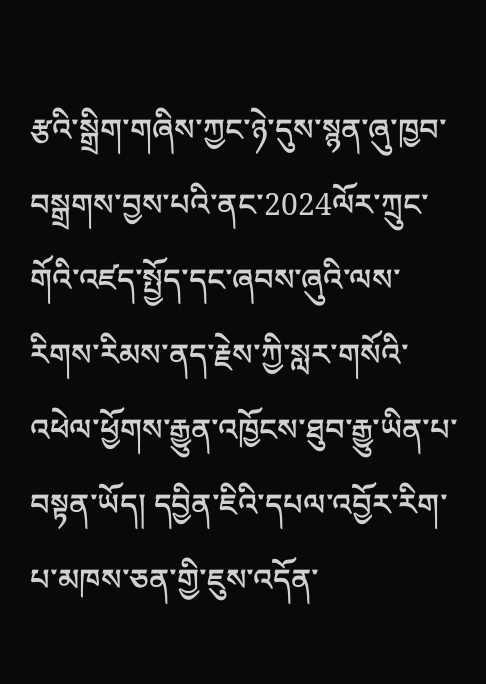རྩའི་སྒྲིག་གཞིས་ཀྱང་ཉེ་དུས་སྙན་ཞུ་ཁྱབ་བསྒྲགས་བྱས་པའི་ནང་2024ལོར་ཀྲུང་གོའི་འཛད་སྤྱོད་དང་ཞབས་ཞུའི་ལས་རིགས་རིམས་ནད་རྗེས་ཀྱི་སླར་གསོའི་འཕེལ་ཕྱོགས་རྒྱུན་འཁྱོངས་ཐུབ་རྒྱུ་ཡིན་པ་བསྟན་ཡོད། དབྱིན་ཇིའི་དཔལ་འབྱོར་རིག་པ་མཁས་ཅན་གྱི་ཇུས་འདོན་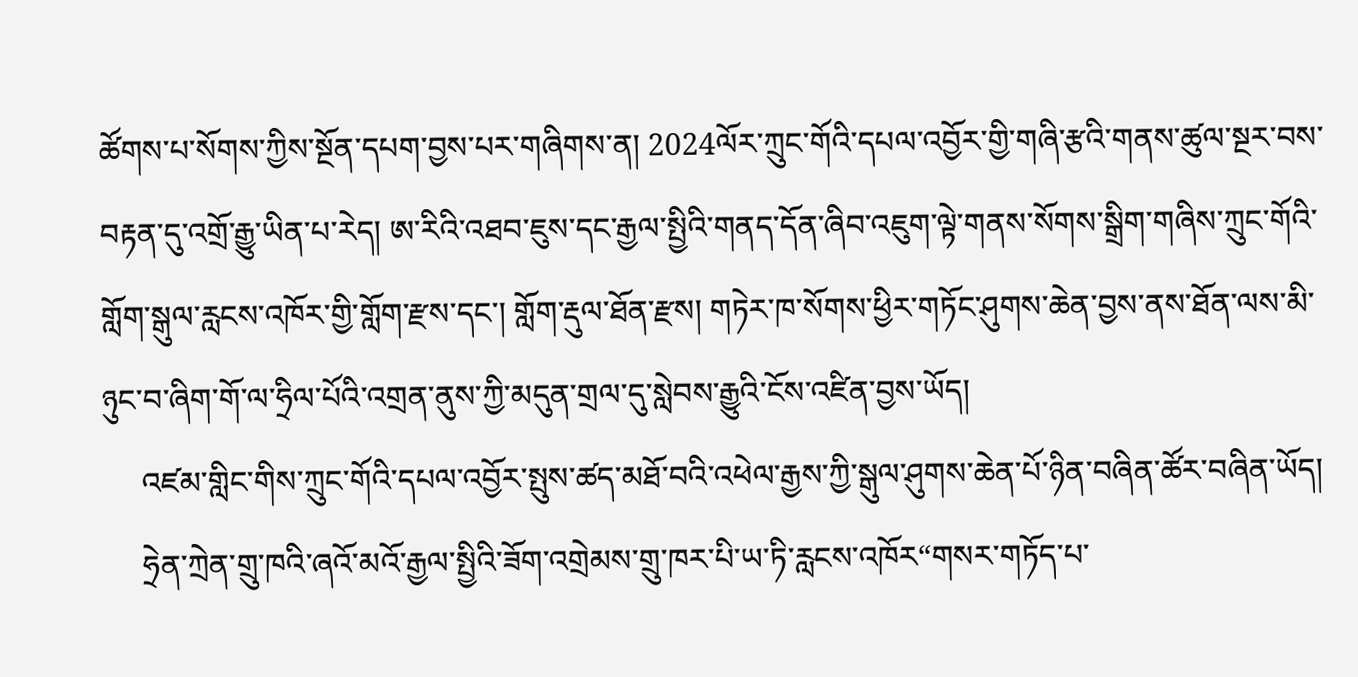ཚོགས་པ་སོགས་ཀྱིས་སྔོན་དཔག་བྱས་པར་གཞིགས་ན། 2024ལོར་ཀྲུང་གོའི་དཔལ་འབྱོར་གྱི་གཞི་རྩའི་གནས་ཚུལ་སྔར་བས་བརྟན་དུ་འགྲོ་རྒྱུ་ཡིན་པ་རེད། ཨ་རིའི་འཐབ་ཇུས་དང་རྒྱལ་སྤྱིའི་གནད་དོན་ཞིབ་འཇུག་ལྟེ་གནས་སོགས་སྒྲིག་གཞིས་ཀྲུང་གོའི་གློག་སྒུལ་རླངས་འཁོར་གྱི་གློག་རྫས་དང་། གློག་རྡུལ་ཐོན་རྫས། གཏེར་ཁ་སོགས་ཕྱིར་གཏོང་ཤུགས་ཆེན་བྱས་ནས་ཐོན་ལས་མི་ཉུང་བ་ཞིག་གོ་ལ་ཧྲིལ་པོའི་འགྲན་ནུས་ཀྱི་མདུན་གྲལ་དུ་སླེབས་རྒྱུའི་ངོས་འཛིན་བྱས་ཡོད།
     འཛམ་གླིང་གིས་ཀྲུང་གོའི་དཔལ་འབྱོར་སྤུས་ཚད་མཐོ་བའི་འཕེལ་རྒྱས་ཀྱི་སྒུལ་ཤུགས་ཆེན་པོ་ཉིན་བཞིན་ཚོར་བཞིན་ཡོད།
     ཧྲེན་ཀྲེན་གྲུ་ཁའི་ཞའོ་མའོ་རྒྱལ་སྤྱིའི་ཟོག་འགྲེམས་གྲུ་ཁར་པི་ཡ་ཏི་རླངས་འཁོར“གསར་གཏོད་པ་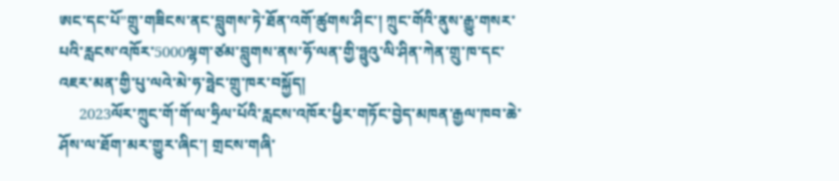ཨང་དང་པོ”གྲུ་གཟིངས་ནང་བླུགས་ཏེ་ཐོན་འགོ་ཚུགས་ཤིང་། ཀྲུང་གོའི་ནུས་རྒྱུ་གསར་པའི་རླངས་འཁོར་5000ལྷག་ཙམ་བླུགས་ནས་ཧོ་ལན་གྱི་ཧྥུའུ་ལི་ཤིན་ཀེན་གྲུ་ཁ་དང་འཇར་མན་གྱི་པུ་ལའེ་མེ་ཧ་ཧྥེང་གྲུ་ཁར་བསྐྱོད།
     2023ལོར་ཀྲུང་གོ་གོ་ལ་ཧྲིལ་པོའི་རླངས་འཁོར་ཕྱིར་གཏོང་བྱེད་མཁན་རྒྱལ་ཁབ་ཆེ་ཤོས་ལ་ཐོག་མར་གྱུར་ཞིང་། གྲངས་གཞི་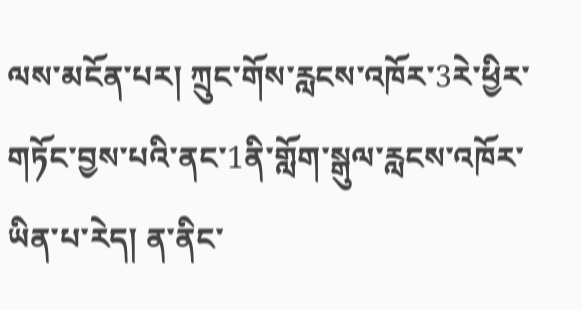ལས་མངོན་པར། ཀྲུང་གོས་རླངས་འཁོར་3རེ་ཕྱིར་གཏོང་བྱས་པའི་ནང་1ནི་གློག་སྒུལ་རླངས་འཁོར་ཡིན་པ་རེད། ན་ནིང་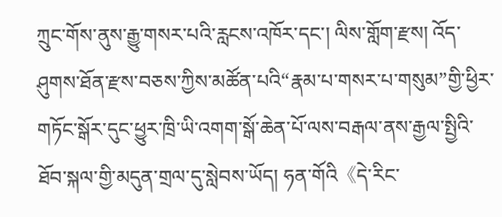ཀྲུང་གོས་ནུས་རྒྱུ་གསར་པའི་རླངས་འཁོར་དང་། ལིས་གློག་རྫས། འོད་ཤུགས་ཐོན་རྫས་བཅས་ཀྱིས་མཚོན་པའི“རྣམ་པ་གསར་པ་གསུམ”གྱི་ཕྱིར་གཏོང་སྒོར་དུང་ཕྱུར་ཁྲི་ཡི་འགག་སྒོ་ཆེན་པོ་ལས་བརྒལ་ནས་རྒྱལ་སྤྱིའི་ཐོབ་སྐལ་གྱི་མདུན་གྲལ་དུ་སླེབས་ཡོད། ཧན་གོའི《དེ་རིང་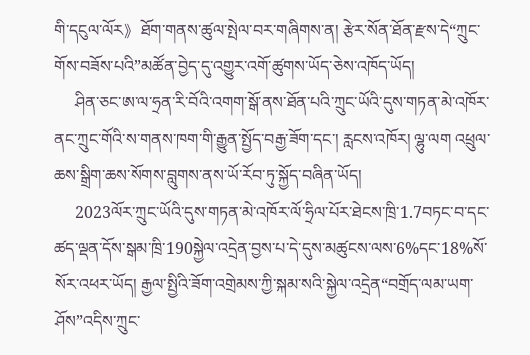གི་དངུལ་ལོར》ཐོག་གནས་ཚུལ་སྤེལ་བར་གཞིགས་ན། རྩེར་སོན་ཐོན་རྫས་དེ“ཀྲུང་གོས་བཟོས་པའི”མཚོན་བྱེད་དུ་འགྱུར་འགོ་ཚུགས་ཡོད་ཅེས་འཁོད་ཡོད།
     ཤིན་ཅང་ཨ་ལ་ཧྲན་རི་བོའི་འགག་སྒོ་ནས་ཐོན་པའི་ཀྲུང་ཡོའི་དུས་གཏན་མེ་འཁོར་ནང་ཀྲུང་གོའི་ས་གནས་ཁག་གི་རྒྱུན་སྤྱོད་བརྒྱ་ཟོག་དང་། རླངས་འཁོར། ལྷུ་ལག འཕྲུལ་ཆས་སྒྲིག་ཆས་སོགས་བླུགས་ནས་ཡོ་རོབ་ཏུ་སྐྱོད་བཞིན་ཡོད།
     2023ལོར་ཀྲུང་ཡོའི་དུས་གཏན་མེ་འཁོར་ལོ་ཧྲིལ་པོར་ཐེངས་ཁྲི་1.7བཏང་བ་དང་ཚད་ལྡན་དོས་སྒམ་ཁྲི་190སྐྱེལ་འདྲེན་བྱས་པ་དེ་དུས་མཚུངས་ལས་6%དང་18%སོ་སོར་འཕར་ཡོད། རྒྱལ་སྤྱིའི་ཟོག་འགྲེམས་ཀྱི་སྐམ་སའི་སྐྱེལ་འདྲེན“བགྲོད་ལམ་ཡག་ཤོས”འདིས་ཀྲུང་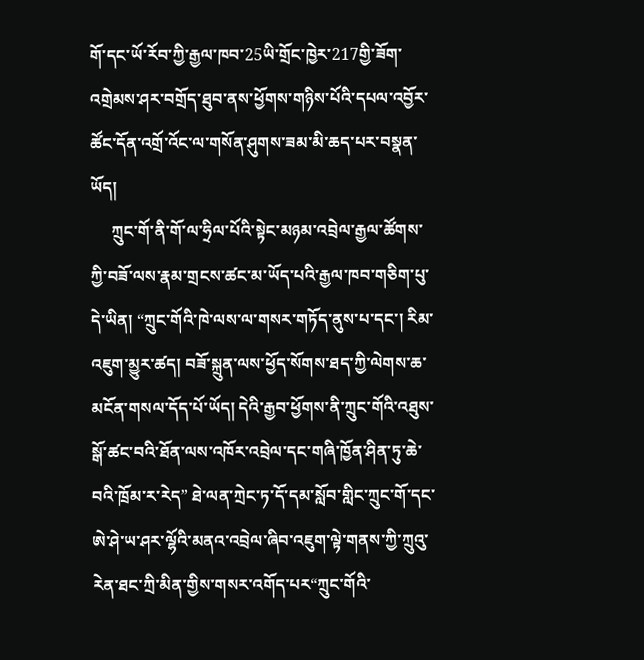གོ་དང་ཡོ་རོབ་ཀྱི་རྒྱལ་ཁབ་25ཡི་གྲོང་ཁྱེར་217གྱི་ཟོག་འགྲེམས་ཤར་བགྲོད་ཐུབ་ནས་ཕྱོགས་གཉིས་པོའི་དཔལ་འབྱོར་ཚོང་དོན་འགྲོ་འོང་ལ་གསོན་ཤུགས་ཟམ་མི་ཆད་པར་བསྣན་ཡོད།
     ཀྲུང་གོ་ནི་གོ་ལ་ཧྲིལ་པོའི་སྟེང་མཉམ་འབྲེལ་རྒྱལ་ཚོགས་ཀྱི་བཟོ་ལས་རྣམ་གྲངས་ཚང་མ་ཡོད་པའི་རྒྱལ་ཁབ་གཅིག་པུ་དེ་ཡིན། “ཀྲུང་གོའི་ཁེ་ལས་ལ་གསར་གཏོད་ནུས་པ་དང་། རིམ་འཇུག་མྱུར་ཚད། བཟོ་སྐྲུན་ལས་ཕྱོད་སོགས་ཐད་ཀྱི་ལེགས་ཆ་མངོན་གསལ་དོད་པོ་ཡོད། དེའི་རྒྱབ་ཕྱོགས་ནི་ཀྲུང་གོའི་འཐུས་སྒོ་ཚང་བའི་ཐོན་ལས་འཁོར་འབྲེལ་དང་གཞི་ཁྱོན་ཤིན་ཏུ་ཆེ་བའི་ཁྲོམ་ར་རེད” ཐེ་ལན་ཀྲེང་ཏ་དོ་དམ་སློབ་གླིང་ཀྲུང་གོ་དང་ཨེ་ཤེ་ཡ་ཤར་ལྷོའི་མནའ་འབྲེལ་ཞིབ་འཇུག་ལྟེ་གནས་ཀྱི་ཀྲུའུ་རེན་ཐང་ཀྲི་མིན་གྱིས་གསར་འགོད་པར“ཀྲུང་གོའི་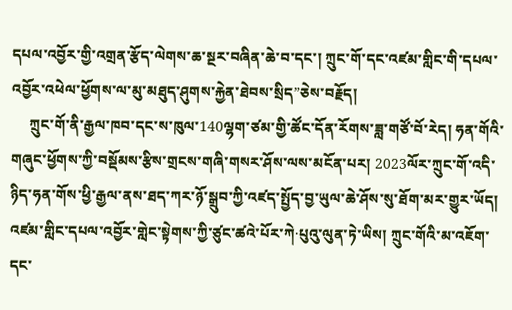དཔལ་འབྱོར་གྱི་འགྲན་རྩོད་ལེགས་ཆ་སྔར་བཞིན་ཆེ་བ་དང་། ཀྲུང་གོ་དང་འཛམ་གླིང་གི་དཔལ་འབྱོར་འཕེལ་ཕྱོགས་ལ་མུ་མཐུད་ཤུགས་རྐྱེན་ཐེབས་སྲིད”ཅེས་བརྗོད།
     ཀྲུང་གོ་ནི་རྒྱལ་ཁབ་དང་ས་ཁུལ་140ལྷག་ཙམ་གྱི་ཚོང་དོན་རོགས་ཟླ་གཙོ་བོ་རེད། ཧན་གོའི་གཞུང་ཕྱོགས་ཀྱི་བསྡོམས་རྩིས་གྲངས་གཞི་གསར་ཤོས་ལས་མངོན་པར། 2023ལོར་ཀྲུང་གོ་འདི་ཉིད་ཧན་གོས་ཕྱི་རྒྱལ་ནས་ཐད་ཀར་ཉོ་སྒྲུབ་ཀྱི་འཛད་སྤྱོད་བྱ་ཡུལ་ཆེ་ཤོས་སུ་ཐོག་མར་གྱུར་ཡོད། འཛམ་གླིང་དཔལ་འབྱོར་གླེང་སྟེགས་ཀྱི་ཙུང་ཚའེ་པོར་ཀེ·པུའུ་ལུན་ཏེ་ཡིས། ཀྲུང་གོའི་མ་འཇོག་དང་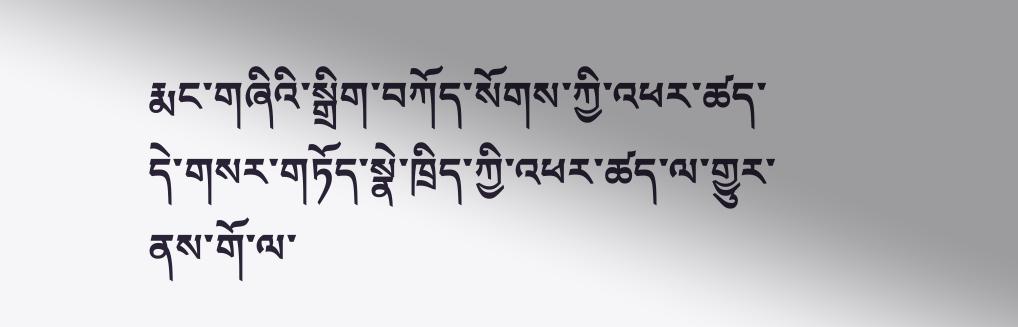རྨང་གཞིའི་སྒྲིག་བཀོད་སོགས་ཀྱི་འཕར་ཚད་དེ་གསར་གཏོད་སྣེ་ཁྲིད་ཀྱི་འཕར་ཚད་ལ་གྱུར་ནས་གོ་ལ་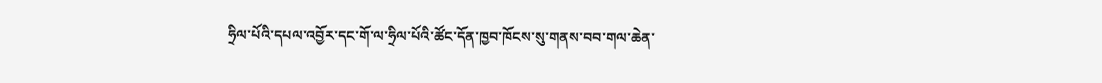ཧྲིལ་པོའི་དཔལ་འབྱོར་དང་གོ་ལ་ཧྲིལ་པོའི་ཚོང་དོན་ཁྱབ་ཁོངས་སུ་གནས་བབ་གལ་ཆེན་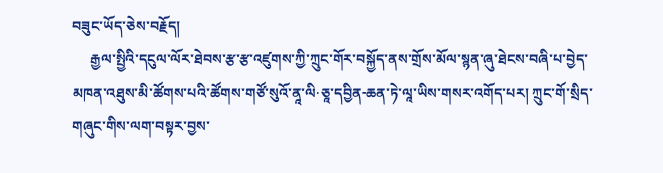བཟུང་ཡོད་ཅེས་བརྗོད།
     རྒྱལ་སྤྱིའི་དངུལ་ལོར་ཐེབས་རྩ་རྩ་འཛུགས་ཀྱི་ཀྲུང་གོར་བསྐྱོད་ནས་གྲོས་མོལ་སྙན་ཞུ་ཐེངས་བཞི་པ་བྱེད་མཁན་འཐུས་མི་ཚོགས་པའི་ཚོགས་གཙོ་སུའོ་ནཱ་ལི·ཅཱ་དབྱིན-ཆན་ཏེ་ལཱ་ཡིས་གསར་འགོད་པར། ཀྲུང་གོ་སྲིད་གཞུང་གིས་ལག་བསྟར་བྱས་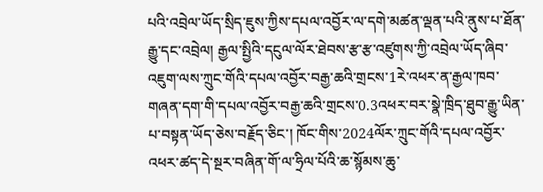པའི་འབྲེལ་ཡོད་སྲིད་ཇུས་ཀྱིས་དཔལ་འབྱོར་ལ་དགེ་མཚན་ལྡན་པའི་ནུས་པ་ཐོན་རྒྱུ་དང་འབྲེལ། རྒྱལ་སྤྱིའི་དངུལ་ལོར་ཐེབས་རྩ་རྩ་འཛུགས་ཀྱི་འབྲེལ་ཡོད་ཞིབ་འཇུག་ལས་ཀྲུང་གོའི་དཔལ་འབྱོར་བརྒྱ་ཆའི་གྲངས་1རེ་འཕར་ན་རྒྱལ་ཁབ་གཞན་དག་གི་དཔལ་འབྱོར་བརྒྱ་ཆའི་གྲངས་0.3འཕར་བར་སྣེ་ཁྲིད་ཐུབ་རྒྱུ་ཡིན་པ་བསྟན་ཡོད་ཅེས་བརྗོད་ཅིང་། ཁོང་གིས་2024ལོར་ཀྲུང་གོའི་དཔལ་འབྱོར་འཕར་ཚད་དེ་སྔར་བཞིན་གོ་ལ་ཧྲིལ་པོའི་ཆ་སྙོམས་ཆུ་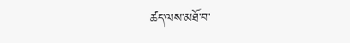ཚད་ལས་མཐོ་བ་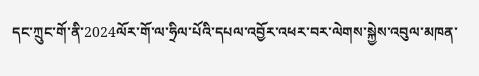དང་ཀྲུང་གོ་ནི་2024ལོར་གོ་ལ་ཧྲིལ་པོའི་དཔལ་འབྱོར་འཕར་བར་ལེགས་སྐྱེས་འབུལ་མཁན་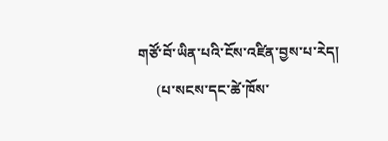གཙོ་བོ་ཡིན་པའི་ངོས་འཛིན་བྱས་པ་རེད།
     (པ་སངས་དང་ཚེ་ཁོས་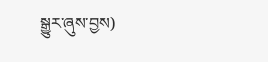སྒྱུར་ཞུས་བྱས)